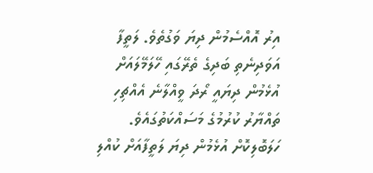އިރު އޮއްސެމުން ދިޔަ ވަގުތެވެ. ލަތީފާ އަވަދިނެތި ބަދިގެ ތެރޭގައި ހޭލަމޭލައަށް އުޅެމުން ދިޔައީ ރޯދަ ވީއްލާނެ އެއްޗިހި ތައްޔާރު ކުރުމުގެ މަސައްކަތުގައެވެ. ހަލަބޮލިކޮށް އުޅެމުން ދިޔަ ލަތީފާއަށް ކުއްލި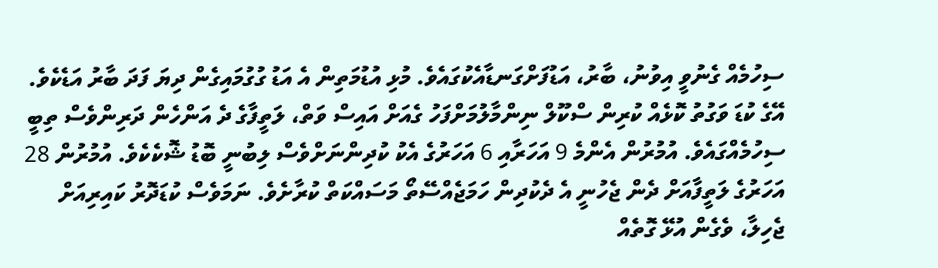ސިހުމެއް ގެނުވީ އިވުނު، ބާރު، އަޑުފަށްގަނޑާއެކުގައެވެ. މުޅި އުޑުމަތިން އެ އަޑު ގުގުމައިގެން ދިޔަ ފަދަ ބާރު އަޑެކެވެ.
އޭގެ ކުޑަ ވަގުތު ކޮޅެއް ކުރިން ސްކޫލް ނިންމާލުމަށްފަހު ގެއަށް އައިސް ވަތް، ލަތީފާގެ ދެ އަންހެން ދަރިންވެސް ތިބީ ސިހުމެއްގައެވެ. އުމުރުން އެންމެ 9 އަހަރާއި 6 އަހަރުގެ އެކު ކުދިންނަށްވެސް ލިބުނީ ބޮޑު ޝޮކެކެވެ. އުމުރުން 28 އަހަރުގެ ލަތީފާއަށް ދެން ޖެހުނީ އެ ދެކުދިން ހަމަޖެއްސޭތޯ މަސައްކަތް ކުރާށެވެ. ނަމަވެސް ކުޑަދޮރު ކައިރިއަށް ޖެހިލާ، ވެގެން އުޅޭ ގޮތެއް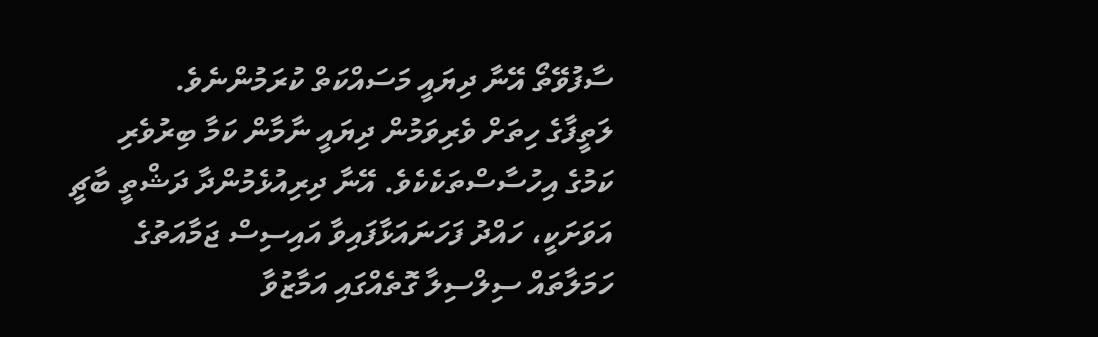ސާފުވޭތޯ އޭނާ ދިޔައީ މަސައްކަތް ކުރަމުންނެވެ.
ލަތީފާގެ ހިތަށް ވެރިވަމުން ދިޔައީ ނާމާން ކަމާ ބިރުވެރި ކަމުގެ އިހުސާސްތަކެކެވެ. އޭނާ ދިރިއުޅެމުންދާ ދަޝްތީ ބާޗީ އަވަށަކީ، ހައްދު ފަހަނައަޅާފައިވާ އައިސިސް ޖަމާއަތުގެ ހަމަލާތައް ސިލްސިލާ ގޮތެއްގައި އަމާޒުވާ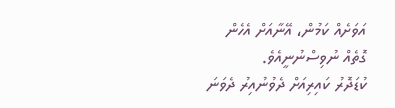އަވަށެއް ކަމުން، އޭނާއަށް އެހެން ގޮތެއް ނުވިސްނުނީއެވެ.
ކުޑަދޮރު ކައިރިއަށް ދެވުނުއިރު ދެވަނަ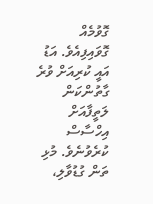ގޮވުމެއް ގޮވައިފިއެވެ. އަޑު އައީ ކުރިއަށް ވުރެ ގާތުންކަން ލަތީފާއަށް އިހްސާސް ކުރެވުނެވެ. މުޅި ތަން ގުޑުވާލި،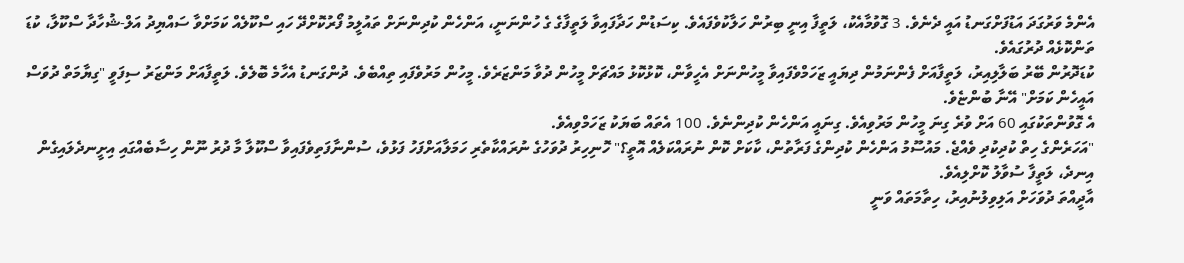އެންމެ ވަރުގަދަ އަޑުފަށްގަނޑު އައީ ދެނެވެ. 3 ގޮވުމާއެކު، ލަތީފާ އިނީ ބިރުން ހަލާކުވެފައެވެ. ކިސަޑުން ހަދާފައިވާ ލަތީފާގެ ގެ ހުންނަނީ، އަންހެން ކުދިންނަށް ތައުލީމު ފޯރުކޮށްދޭ ހައި ސްކޫލެއް ކަމަށްވާ ސައްޔިދު އަލް-ޝުހާދާ ސްކޫލާ، ކުޑަ ތަންކޮޅެއް ދުރުގައެވެ.
ކުޑަދޮރުން ބޭރު ބަލާލިއިރު، ލަތީފާއަށް ފެންނަމުން ދިޔައީ ޒަހަމްވެފައިވާ މީހުންނަށް އެހީވާން، ކޮޅުކޮޅު މައްޗަށް މީހުން ދުވާ މަންޒަރެވެ. މީހުން މަރުވެފައި ތިއްބެވެ. ދުންގަނޑު އެހާމެ ބޮލެވެ. ލަތީފާއަށް މަންޒަރު ސިފަވީ "ގިޔާމަތް ދުވަސް އައީހެން ކަމަށް" އޭނާ ބުންޏެވެ.
އެ ގޮވުންތަކުގައި 60 އަށް ވުރެ ގިނަ މީހުން މަރުވިއެވެ. ގިނައީ އަންހެން ކުދިންނެވެ. 100 އެތައް ބަޔަކު ޒަހަމްވިއެވެ.
"އަހަރެންގެ ހިތް ކުދިކުދި ވެއްޖެ. މައުސޫމު އަންހެން ކުދިންގެ ފަރާތުން، ކާކަށް ކޮން ނުރައްކަލެއް އޮތީ؟" ހޮނިހިރު ދުވަހުގެ ނުރައްކާތެރި ހަމަލާއަށްފަހު ފަޅުވެ، ސުންނާފަތިވެފައިވާ ސްކޫލާ މާ ދުރު ނޫން ހިސާބެއްގައި އިށީނދެލައިގެން އިނދެ، ލަތީފާ ސުވާލު ކޮށްލިއެވެ.
އާދީއްތަ ދުވަހަށް އަލިވިލުނުއިރު، ހިތާމަތައް ވަނީ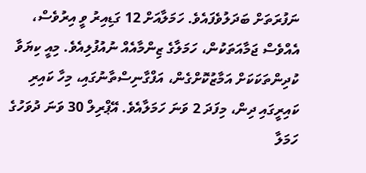ނަފުރަތަށް ބަދަލުވެފައެވެ. ހަމަލާއަށް 12 ގަޑިއިރު ވީ އިރުވެސް، އެއްވެސް ޖަމާއަތަކުން، ހަމަލާގެ ޒިންމާއެއް ނުއުފުލިއެވެ. މިއީ ކިޔަވާ ކުދިންތަކަކަށް އަމާޒުކޮށްގެން، އަފްގާނިސްތާނުގައި، މިހާ ކައިރި ކައިރީގައި ދިން، މިފަދަ 2 ވަނަ ހަމަލާއެވެ. އޭޕްރިލް 30 ވަނަ ދުވަހުގެ ހަމަލާ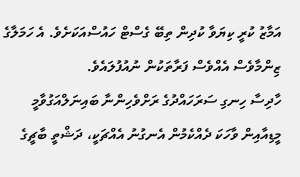އަމާޒު ކުރީ ކިޔަވާ ކުދިން ތިބޭ ގެސްޓް ހައުސްއަކަށެވެ. އެ ހަމަލާގެ ޒިންމާވެސް އެއްވެސް ފަރާތަކުން ނުއުފުލައެވެ.
ހާދިސާ ހިނގި ސަރަހައްދުގެ ރަށްވެހިންނާ ބައިނަލްއަގުވާމީ މީޑިއާއިން ވާހަކަ ދެއްކެމުން އެނގުނު އެއްޗަކީ، ދަޝްތީ ބާޗީގެ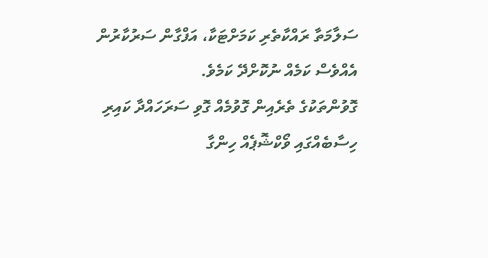ސަލާމަތާ ރައްކާތެރި ކަމަށްޓަކާ، އަފްގާން ސަރުކާރުން އެއްވެސް ކަމެއް ނުކޮށްދޭ ކަމެވެ.
ގޮވުންތަކުގެ ތެރެއިން ގޮވުމެއް ގޮވި ސަރަހައްދާ ކައިރި ހިސާބެއްގައި ވޯކްޝޮޕެއް ހިންގާ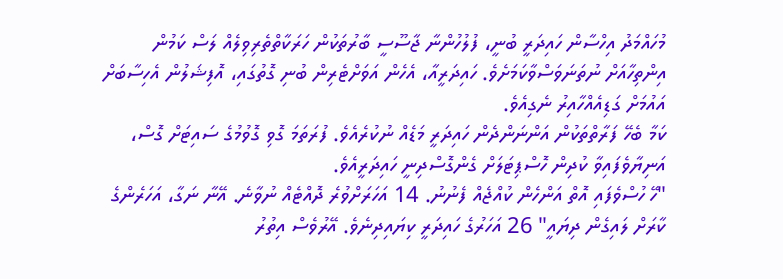މުހައްމަދު އިހްސާން ހައިދަރީ ބުނީ، ފުލުހުންނާ ޖާސޫސީ ބާރުތަކުން ހަރަކާތްތެރިވިލެއް ލަސް ކަމުން އިންތިހާއަށް ނުތަނަވަސްވާކަމަށެވެ. ހައިދަރީއާ، އެހެން އަވަށްޓެރިން ބުނި ގޮތުގައި، އޮފިޝަލުން އެހިސާބަށް އައުމަށް ގަޑިއެއްހާއިރު ނެގިއެވެ.
ކަމާ ބެހޭ ފަރާތްތަކުން އަންނަންދެން ހައިދަރީ މަޑެއް ނުކުރެއެވެ. ފުރަތަމަ ގޮވި ގޮވުމުގެ ސައިޓަށް ގޮސް، އަނިޔާވެފައިވާ ކުދިން ހޮސްޕިޓަލަށް ގެންގޮސްދިނީ ހައިދަރީއެވެ.
"ހޭ ހުސްވެފައި އޮތް އަންހެން ކުއްޖެއް ފެނުނު. 14 އަހަރަށްވުރެ ދޮއްޓެއް ނުވާނެ. އޭނާ ނަގާ، އަހަރެންގެ ކާރަށް ލައިގެން ދިޔައީ" 26 އަހަރުގެ ހައިދަރީ ކިޔައިދިނެވެ. އޭރުވެސް އިތުރު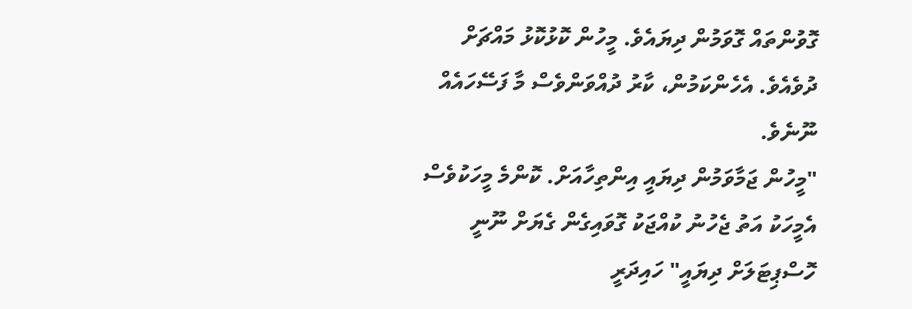ގޮވުންތައް ގޮވަމުން ދިޔައެވެ. މީހުން ކޮޅުކޮޅު މައްޗަށް ދުވެއެވެ. އެހެންކަމުން، ކާރު ދުއްވަންވެސް މާ ފަސޭހައެއް ނޫނެވެ.
"މީހުން ޖަމާވަމުން ދިޔައީ އިންތިހާއަށް. ކޮންމެ މީހަކުވެސް އެމީހަކު އަތު ޖެހުނު ކުއްޖަކު ގޮވައިގެން ގެޔަށް ނޫނީ ހޮސްޕިޓަލަށް ދިޔައީ" ހައިދަރީ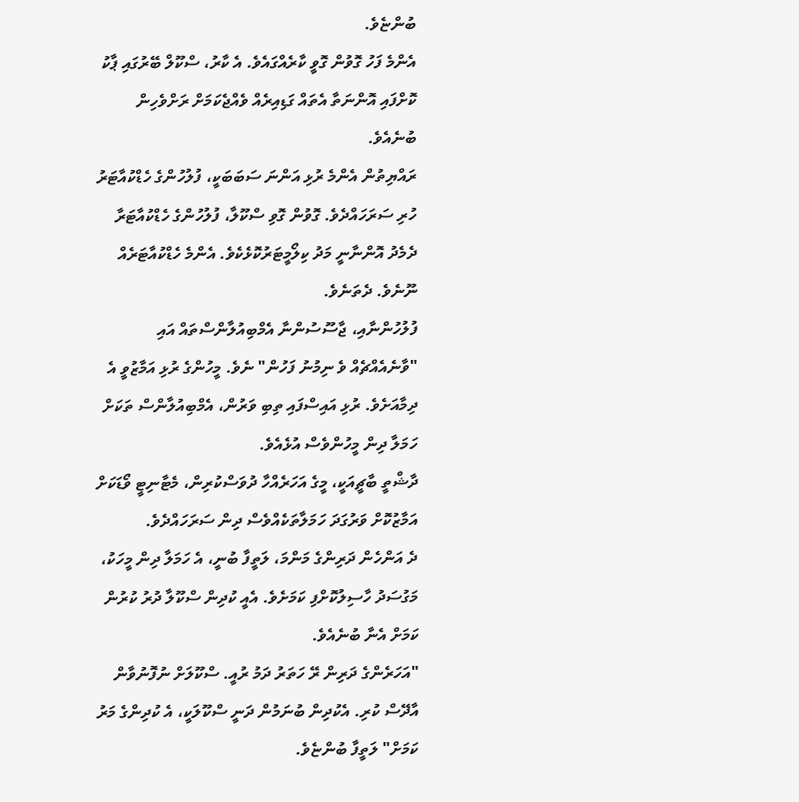ބުންޏެވެ.
އެންމެ ފަހު ގޮވުން ގޮވީ ކާރެއްގައެވެ. އެ ކާރު، ސްކޫލް ބޭރުގައި ޕާކު ކޮށްފައި އޮންނަތާ އެތައް ގަޑިއިރެއް ވެއްޖެކަމަށް ރަށްވެހިން ބުނެއެވެ.
ރައްޔިތުން އެންމެ ރުޅި އަންނަ ސަބަބަކީ، ފުލުހުންގެ ހެޑްކުއާޓަރު ހުރި ސަރަހައްދެވެ. ގޮވުން ގޮވި ސްކޫލާ، ފުލުހުންގެ ހެޑްކުއާޓަރާ ދެމެދު އޮންނާނީ މަދު ކިލޯމީޓަރުކޮޅެކެވެ. އެންމެ ހެޑްކުއާޓަރެއް ނޫނެވެ. ދެތަނެވެ.
ފުލުހުންނާއި، ޖާސޫސުންނާ އެމްބިއުލާންސްތައް އައި "ވާނެއެއްޗެއް ވެ ނިމުނު ފަހުން" ނެވެ. މީހުންގެ ރުޅި އަމާޒުވީ އެ ދިމާއަށެވެ. ރުޅި އައިސްފައި ތިބި ވަރުން، އެމްބިއުލާންސް ތަކަށް ހަމަލާ ދިން މީހުންވެސް އުޅެއެވެ.
ދާޝްތީ ބާޗީއަކީ، މީގެ އަހަރެއްހާ ދުވަސްކުރިން، މެޓާނިޓީ ވޯޑަކަށް އަމާޒުކޮށް ވަރުގަދަ ހަމަލާތަކެއްވެސް ދިން ސަރަހައްދެވެ.
ދެ އަންހެން ދަރިންގެ މަންމަ، ލަތީފާ ބުނީ، އެ ހަމަލާ ދިން މީހަކު، މަގުސަދު ހާސިލުކޮށްފި ކަމަށެވެ. އެއީ ކުދިން ސްކޫލާ ދުރު ކުރުން ކަމަށް އެނާ ބުނެއެވެ.
"އަހަރެންގެ ދަރިން ރޭ ހަތަރު ދަމު ރުއީ. ސްކޫލަށް ނުފޮނުވާން އާދޭސް ކުރި. އެކުދިން ބުނަމުން ދަނީ ސްކޫލަކީ، އެ ކުދިންގެ މަރު ކަމަށް" ލަތީފާ ބުންޏެވެ.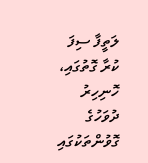ލަތީފާ ސިފަ ކުރާ ގޮތުގައި، ހޮނިހިރު ދުވަހުގެ ގޮވުންތަކުގައި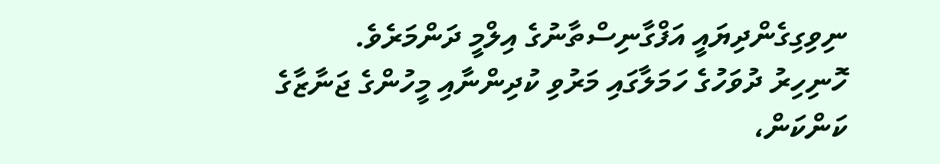ނިވިގިގެންދިޔައީ އަފްގާނިސްތާނުގެ އިލްމީ ދަންމަރެވެ.
ހޮނިހިރު ދުވަހުގެ ހަމަލާގައި މަރުވި ކުދިންނާއި މީހުންގެ ޖަނާޒާގެ ކަންކަން،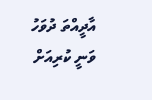އާދީއްތަ ދުވަހު ވަނީ ކުރިއަށް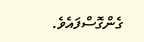ގެންގޮސްފައެވެ.